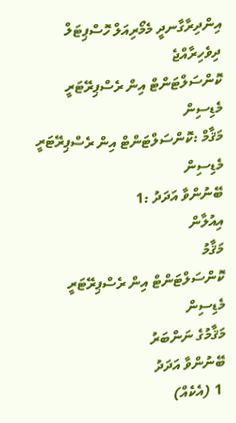އިންދިރާގާނދީ މެމޯރިއަލް ހޮސްޕިޓަލް
ދިވެހިރާއްޖެ
ކޮންސަލްޓަންޓް އިން ރެސްޕިރޭޓަރީ މެޑިސިން
މަޤާމް :ކޮންސަލްޓަންޓް އިން ރެސްޕިރޭޓަރީ މެޑިސިން
ބޭނުންވާ އަދަދު :1
އިއުލާން
މަޤާމު
ކޮންސަލްޓަންޓް އިން ރެސްޕިރޭޓަރީ މެޑިސިން
މަޤާމުގެ ނަންބަރު
ބޭނުންވާ އަދަދު
 1 (އެކެއް)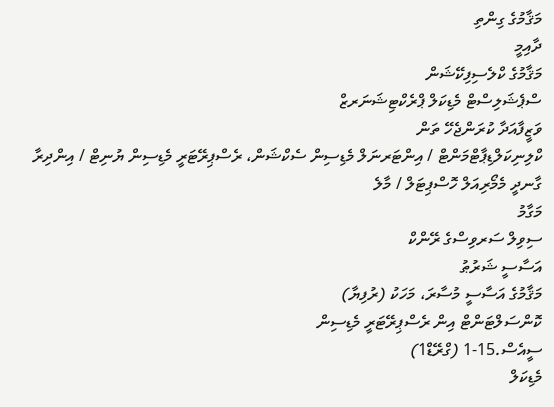މަޤާމުގެ ގިންތި
ދާއިމީ
މަޤާމުގެ ކްލެސިފިކޭޝަން
ސްޕެޝަލިސްޓް މެޑިކަލް ޕްރެކްޓިޝަނަރޒް
ވަޒީފާއަދާ ކުރަންޖެހޭ ތަން
ކްލިނިކަލްޑިޕާޓްމަންޓް / އިންޓަރނަލް މެޑިސިން ސެކްޝަން، ރެސްޕިރޭޓަރީ މެޑިސިން ޔުނިޓް / އިންދިރާ ގާނދީ މެމޯރިއަލް ހޮސްޕިޓަލް / މާލެ
މަގާމު
ސިވިލް ސަރވިސްގެ ރޭންކް
އަސާސީ ޝަރުޠު
މަޤާމުގެ އަސާސީ މުސާރަ، މަހަކު (ރުފިޔާ)
ކޮންސަލްޓަންޓް އިން ރެސްޕިރޭޓަރީ މެޑިސިން
ސީއެސް.15-1 (ގްރޭޑް1)
މެޑިކަލް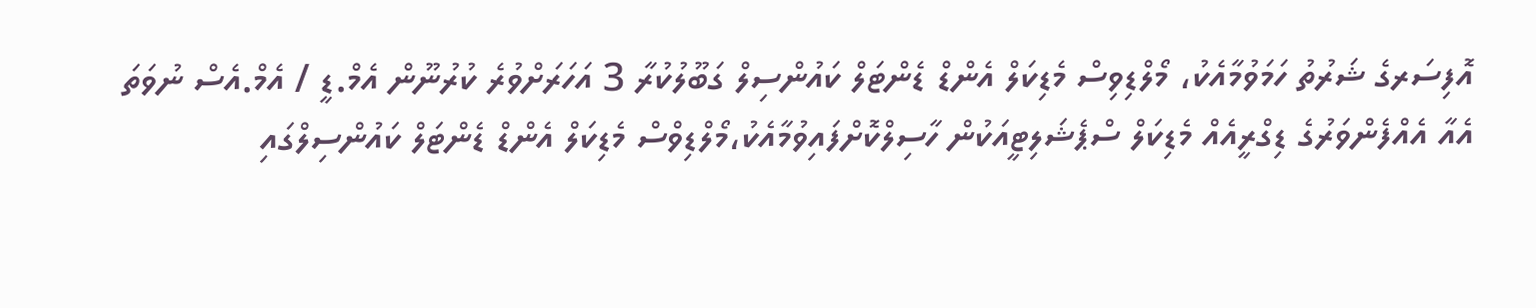އޮފިސަރގެ ޝަރުތު ހަމަވުމާއެކު، މޯލްޑިވިސް މެޑިކަލް އެންޑް ޑެންޓަލް ކައުންސިލް ގަބޫލުކުރާ 3 އަހަރަށްވުރެ ކުރުނޫން އެމް.ޑީ / އެމް.އެސް ނުވަތަ އެއާ އެއްފެންވަރުގެ ޑިގްރީއެއް މެޑިކަލް ސްޕެޝަލިޓީއަކުން ހާސިލްކޮށްފައިވުމާއެކު،މޯލްޑިވްސް މެޑިކަލް އެންޑް ޑެންޓަލް ކައުންސިލްގައި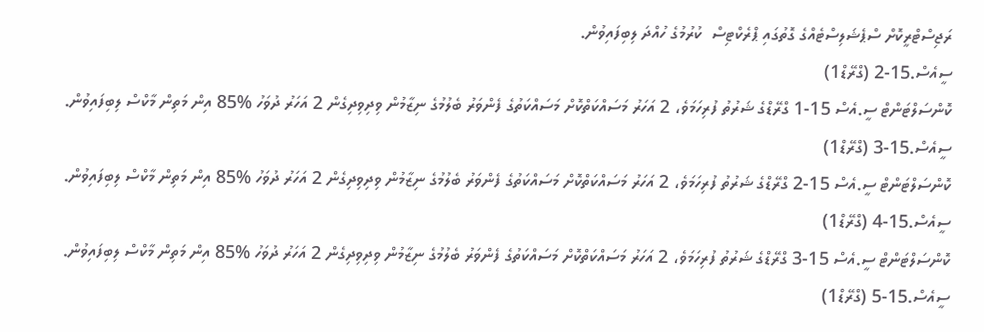ރަޖިސްޓްރީކޮށް ސްޕެޝަލިސްޓެއްގެ ގޮތުގައި ޕްރެކްޓިސް  ކުރުމުގެ ހުއްދަ ލިބިފައިވުން.
ސީއެސް.15-2 (ގްރޭޑް1)
ކޮންސަލްޓަންޓް ސީ.އެސް 15-1 ގްރޭޑްގެ ޝަރުތު ފުރިހަމަވެ، 2 އަހަރު މަސައްކަތްކޮށް މަސައްކަތުގެ ފެންވަރު ބެލުމުގެ ނިޒާމުން ވިދިވިދިގެން 2 އަހަރު ދުވަހު %85 އިން މަތިން މާކްސް ލިބިފައިވުން.
ސީއެސް.15-3 (ގްރޭޑް1)
ކޮންސަލްޓަންޓް ސީ.އެސް 15-2 ގްރޭޑްގެ ޝަރުތު ފުރިހަމަވެ، 2 އަހަރު މަސައްކަތްކޮށް މަސައްކަތުގެ ފެންވަރު ބެލުމުގެ ނިޒާމުން ވިދިވިދިގެން 2 އަހަރު ދުވަހު %85 އިން މަތިން މާކްސް ލިބިފައިވުން.
ސީއެސް.15-4 (ގްރޭޑް1)
ކޮންސަލްޓަންޓް ސީ.އެސް 15-3 ގްރޭޑްގެ ޝަރުތު ފުރިހަމަވެ، 2 އަހަރު މަސައްކަތްކޮށް މަސައްކަތުގެ ފެންވަރު ބެލުމުގެ ނިޒާމުން ވިދިވިދިގެން 2 އަހަރު ދުވަހު %85 އިން މަތިން މާކްސް ލިބިފައިވުން.
ސީއެސް.15-5 (ގްރޭޑް1)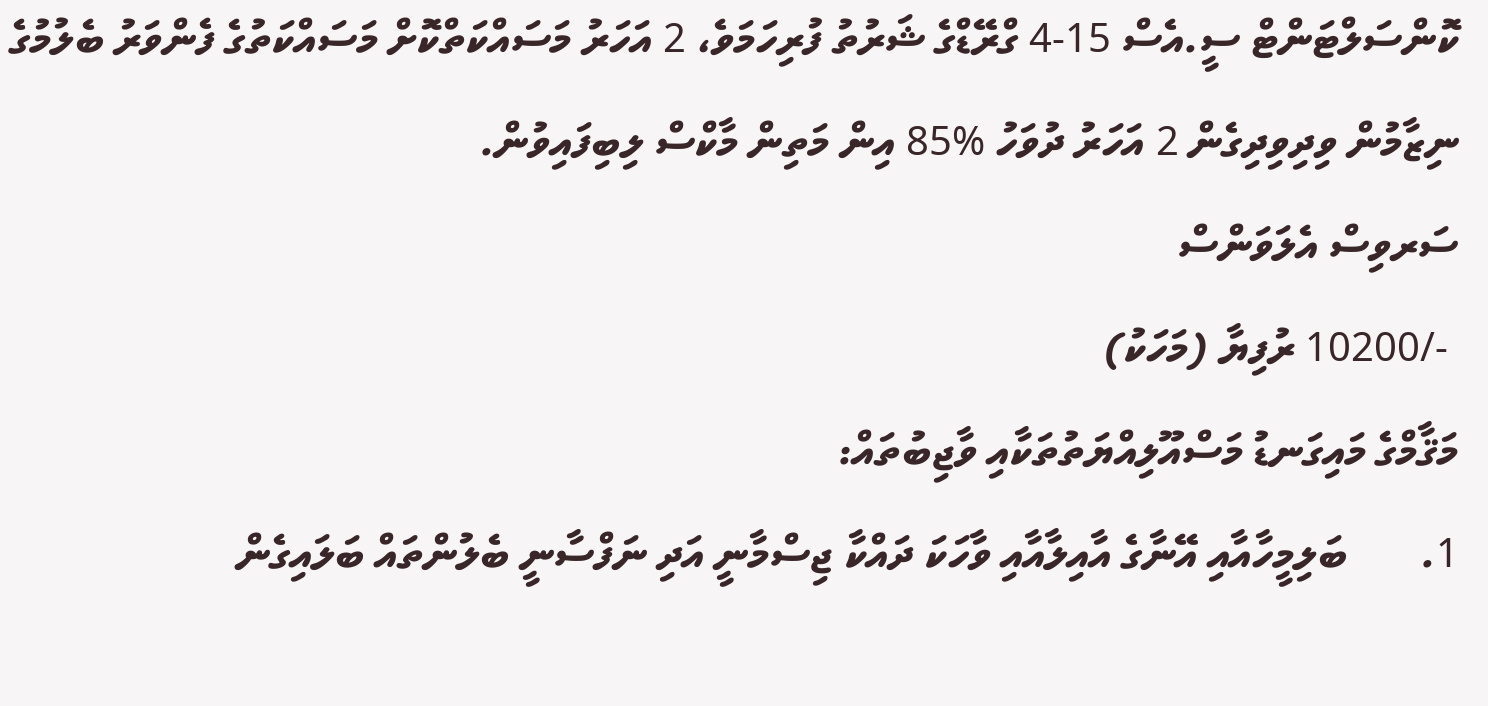ކޮންސަލްޓަންޓް ސީ.އެސް 15-4 ގްރޭޑްގެ ޝަރުތު ފުރިހަމަވެ، 2 އަހަރު މަސައްކަތްކޮށް މަސައްކަތުގެ ފެންވަރު ބެލުމުގެ ނިޒާމުން ވިދިވިދިގެން 2 އަހަރު ދުވަހު %85 އިން މަތިން މާކްސް ލިބިފައިވުން.
ސަރވިސް އެލަވަންސް
 -/10200 ރުފިޔާ (މަހަކު)
މަޤާމްގެ މައިގަނޑު މަސްއޫލިއްޔަތުތަކާއި ވާޖިބުތައް:
1.       ބަލިމީހާއާއި އޭނާގެ އާއިލާއާއި ވާހަކަ ދައްކާ ޖިސްމާނީ އަދި ނަފްސާނީ ބެލުންތައް ބަލައިގެން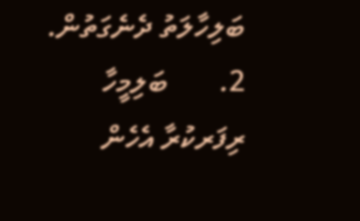ބަލިހާލަތު ދެނެގަތުން.
2.       ބަލިމީހާ ރިފަރކުރާ އެހެން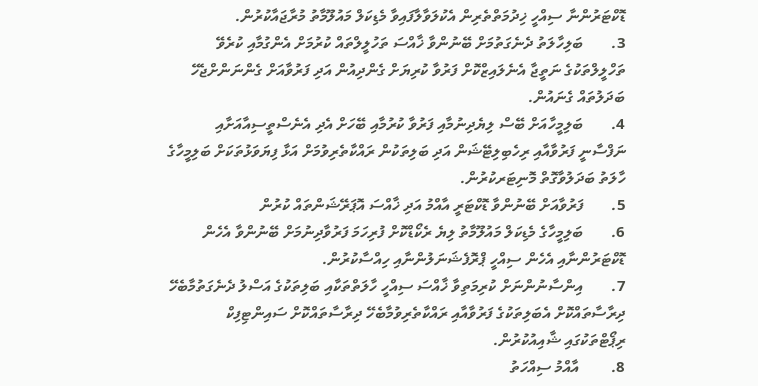ޑޮކްޓަރުންނާ ސިއްހީ ޚިދުމަތްތެރިން އެކުލަވާލާފައިވާ މެޑިކަލް މައުލޫމާތު މުރާޖައާކުރުން.
3.       ބަލިހާލަތު ދެނެގަތުމަށް ބޭނުންވާ ޚާއްސަ ތަހުލީލްތައް ކުރުމަށް އެންގުމާއި ކުރެވޭ ތަހްލީލްތަކުގެ ނަތީޖާ އެނެލައިޒްކޮށް ފަރުވާ ކުރިޔަށް ގެންދިއުން އަދި ފަރުވާއަށް ގެންނަންށްޖެހޭ ބަދަލުތައް ގެނައުން.
4.       ބަލިމީހާއަށް ބޭސް ލިޔެދިނުމާއި ފަރުވާ ކުރުމާއި ބޭހަށް އެދި އެނެސްތީސިއާއަށާއި ނަފްސާނީ ފަރުވާއާއި ރިހެބިލިޓޭޝަން އަދި ބަލިތަކުން ރައްކާތެރިވުމަށް އަޅާ ފިޔަވަޅުތަކަށް ބަލިމީހާގެ ހާލަތު ބަދަލުވާގޮތް މޮނިޓަރކުރުން.
5.       ފަރުވާއަށް ބޭނުންވާ ޑޮކްޓަރީ އާއްމު އަދި ޚާއްސަ އޮޕަރޭޝަންތައް ކުރުން
6.       ބަލިމީހާގެ މެޑިކަލް މައުލޫމާތު ލިޔެ ރެކޯޑްކޮށް ފުރިހަމަ ފަރުވާދިނުމަށް ބޭނުންވާ އެހެން ޑޮކްޓަރުންނާއި އެހެން ސިއްހީ ޕްރޮފެޝަނަލުންނާއި ހިއްސާކުރުން.
7.       އިންސާނުންނަށް ކުރިމަތިވާ ޚާއްސަ ސިއްހީ ހާލަތްތަކާއި ބަލިތަކުގެ އަސްލު ދެނެގަތުމާބެހޭ ދިރާސާތައްކޮށް އެބަލިތަކުގެ ފަރުވާއާއި ރައްކާތެރިވުމާބެހޭ ދިރާސާތައްކޮށް ސައިންޓިފިކް ރިޕޯޓްތަކުގައި ޝާއިއުކުރުން.
8.        އާއްމު ސިއްހަތު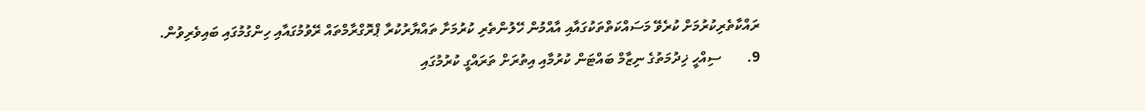ރައްކާތެރިކުރުމަށް ކުރެވޭ މަސައްކަތްތަކުގައާއި އާއްމުން ހޭލުންތެރި ކުރުމަށާ ތައްޔާރުކުރާ ޕްރޮގްރާމްތައް ރޭވުމުގައާއި ހިންގުމުގައި ބައިވެރިވުން.
9.       ސިއްހީ ޚިދުމަތުގެ ނިޒާމް ބައްޓަން ކުރުމާއި އިތުރަށް ތަރައްގީ ކުރުމުގައި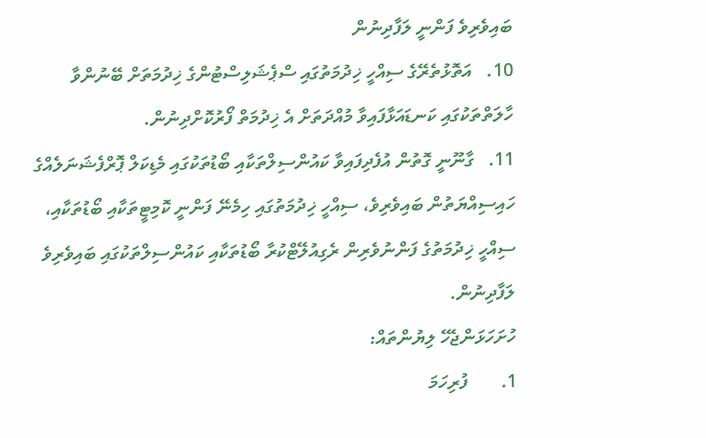ބައިވެރިވެ ފަންނީ ލަފާދިނުން
10.   އަތޮޅުތެރޭގެ ސިއްހީ ޚިދުމަތުގައި ސްޕެޝަލިސްޓުންގެ ޚިދުމަތަށް ބޭނުންވާ ހާލަތްތަކުގައި ކަނޑައަޅާފައިވާ މުއްދަތަށް އެ ޚިދުމަތް ފޯރުކޮށްދިނުން.
11.   ގާނޫނީ ގޮތުން އުފެދިފައިވާ ކައުންސިލްތަކާއި ބޯޑުތަކުގައި މެޑިކަލް ޕޮރްފެޝަނަލެއްގެ ހައިސިއްޔަތުން ބައިވެރިވެ، ސިއްހީ ޚިދުމަތުގައި ހިމެނޭ ފަންނީ ކޮމިޓީތަކާއި ބޯޑުތަކާއި، ސިއްހީ ޚިދުމަތުގެ ފަންނުވެރިން ރެގިއުލޭޓްކުރާ ބޯޑުތަކާއި ކައުންސިލްތަކުގައި ބައިވެރިވެ ލަފާދިނުން.
ހުށަހަޅަންޖެހޭ ލިޔުންތައް:
1.       ފުރިހަމަ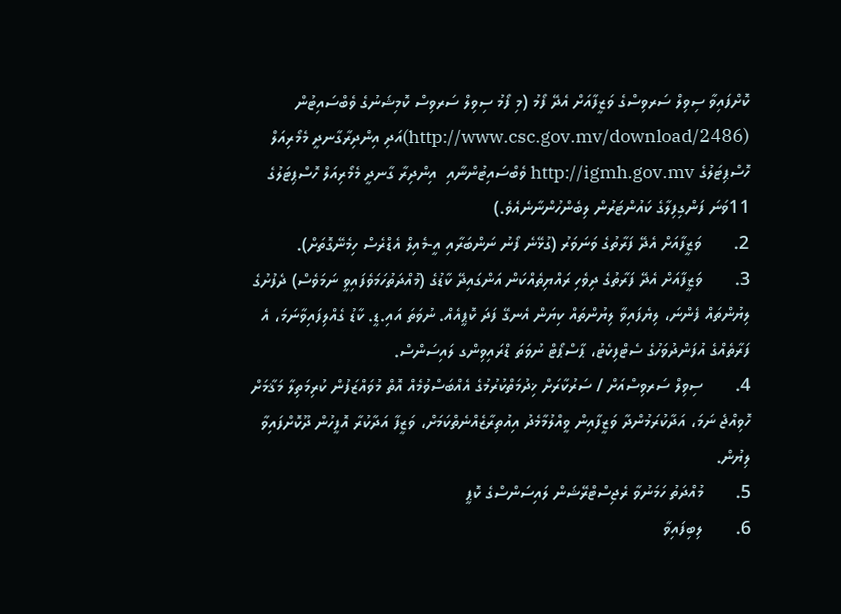ކޮށްފައިވާ ސިވިލް ސަރވިސްގެ ވަޒީފާއަށް އެދޭ ފޯމު (މި ފޯމު ސިވިލް ސަރވިސް ކޮމިޝަނުގެ ވެބްސައިޓުން (http://www.csc.gov.mv/download/2486)އަދި އިންދިރާގާނދީ މެމޯރިއަލް ހޮސްޕިޓަލުގެ http://igmh.gov.mv ވެބްސައިޓުންނާއި  އިންދިރާ ގާނދީ މެމޯރިއަލް ހޮސްޕިޓަލުގެ 11ވަނަ ފަންގިފިލާގެ ކައުންޓަރުން ލިބެންހުންނާނެއެވެ.)
2.       ވަޒީފާއަށް އެދޭ ފަރާތުގެ ވަނަވަރު (ގުޅޭނެ ފޯނު ނަންބަރާއި އީ-މެއިލް އެޑްރެސް ހިމެނޭގޮތަށް).
3.       ވަޒީފާއަށް އެދޭ ފަރާތުގެ ދިވެހި ރައްޔިތެއްކަން އަންގައިދޭ ކާޑުގެ (މުއްދަތުހަމަވެފައިވީ ނަމަވެސް) ދެފުށުގެ ލިޔުންތައް ފެންނަ، ލިޔެފައިވާ ލިޔުންތައް ކިޔަން އެނގޭ ފަދަ ކޮޕީއެއް. ނުވަތަ އައި.ޑީ. ކާޑު ގެއްލިފައިވާނަމަ، އެ ފަރާތެއްގެ އުފަންދުވަހުގެ ސެޓްފިކެޓު، ޕާސްޕޯޓް ނުވަތަ ޑްރައިވިންގ ލައިސަންސް.
4.       ސިވިލް ސަރވިސްއަށް / ސަރުކާރަށް ޚިދުމަތްކުރުމުގެ އެއްބަސްވުމެއް އޮތް މުވައްޒަފުން ކުރިމަތިލާ މަޤާމަށް ހޮވިއްޖެ ނަމަ، އަދާކުރަމުންދާ ވަޒީފާއިން ވީއްލުމާމެދު އިއުތިރާޒެއްނެތްކަމަށް، ވަޒީފާ އަދާކުރާ އޮފީހުން ދޫކޮށްފައިވާ ލިޔުން.
5.       މުއްދަތު ހަމަނުވާ ރެޖިސްޓްރޭޝަން ލައިސަންސްގެ ކޮޕީ
6.       ލިބިފައިވާ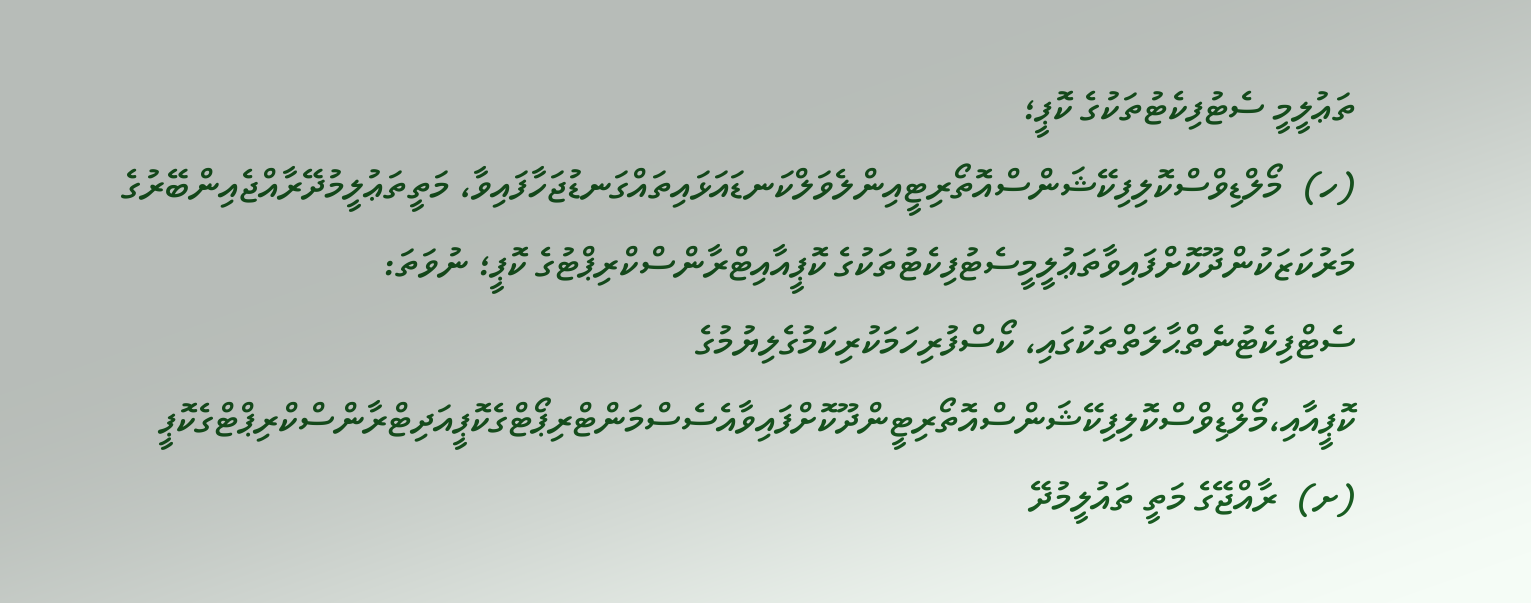ތަޢުލީމީ ސެޓުފިކެޓުތަކުގެ ކޮޕީ؛
(ހ)  މޯލްޑިވްސްކޮލިފިކޭޝަންސްއޮތޯރިޓީއިންލެވަލްކަނޑައަޅައިތައްގަނޑުޖަހާފައިވާ، މަތީތަޢުލީމުދޭރާއްޖެއިންބޭރުގެ މަރުކަޒަކުންދޫކޮށްފައިވާތަޢުލީމީސެޓުފިކެޓުތަކުގެ ކޮޕީއާއިޓްރާންސްކްރިޕްޓުގެ ކޮޕީ؛ ނުވަތަ: ސެޓްފިކެޓުނެތްޙާލަތްތަކުގައި، ކޯސްފުރިހަމަކުރިކަމުގެލިޔުމުގެ ކޮޕީއާއި،މޯލްޑިވްސްކޮލިފިކޭޝަންސްއޮތޯރިޓީންދޫކޮށްފައިވާއެސެސްމަންޓްރިޕޯޓްގެކޮޕީއަދިޓްރާންސްކްރިޕްޓްގެކޮޕީ
(ށ)  ރާއްޖޭގެ މަތީ ތައުލީމުދޭ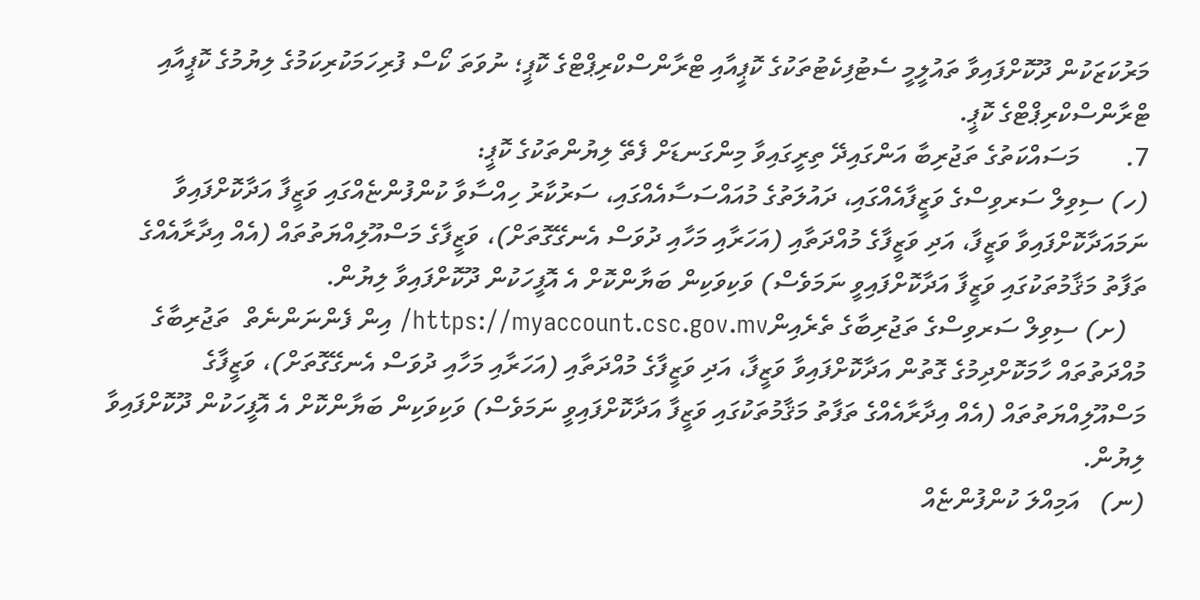މަރުކަޒަކުން ދޫކޮށްފައިވާ ތައުލީމީ ސެޓުފިކެޓުތަކުގެ ކޮޕީއާއި ޓްރާންސްކްރިޕްޓްގެ ކޮޕީ؛ ނުވަތަ ކޯސް ފުރިހަމަކުރިކަމުގެ ލިޔުމުގެ ކޮޕީއާއި ޓްރާންސްކްރިޕްޓްގެ ކޮޕީ.
7.       މަސައްކަތުގެ ތަޖުރިބާ އަންގައިދޭ ތިރީގައިވާ މިންގަނޑަށް ފެތޭ ލިޔުންތަކުގެ ކޮޕީ:
(ހ) ސިވިލް ސަރވިސްގެ ވަޒީފާއެއްގައި، ދައުލަތުގެ މުއައްސަސާއެއްގައި، ސަރުކާރު ހިއްސާވާ ކުންފުންޏެއްގައި ވަޒީފާ އަދާކޮށްފައިވާ ނަމައަދާކޮށްފައިވާ ވަޒީފާ، އަދި ވަޒީފާގެ މުއްދަތާއި (އަހަރާއި މަހާއި ދުވަސް އެނގޭގޮތަށް)، ވަޒީފާގެ މަސްއޫލިއްޔަތުތައް (އެއް އިދާރާއެއްގެ ތަފާތު މަޤާމުތަކުގައި ވަޒީފާ އަދާކޮށްފައިވީ ނަމަވެސް) ވަކިވަކިން ބަޔާންކޮށް އެ އޮފީހަކުން ދޫކޮށްފައިވާ ލިޔުން.
   (ށ) ސިވިލް ސަރވިސްގެ ތަޖުރިބާގެ ތެރެއިންhttps://myaccount.csc.gov.mv/ އިން ފެންނަންނެތް  ތަޖުރިބާގެ މުއްދަތުތައް ހާމަކޮށްދިމުގެ ގޮތުން އަދާކޮށްފައިވާ ވަޒީފާ، އަދި ވަޒީފާގެ މުއްދަތާއި (އަހަރާއި މަހާއި ދުވަސް އެނގޭގޮތަށް)، ވަޒީފާގެ މަސްއޫލިއްޔަތުތައް (އެއް އިދާރާއެއްގެ ތަފާތު މަޤާމުތަކުގައި ވަޒީފާ އަދާކޮށްފައިވީ ނަމަވެސް) ވަކިވަކިން ބަޔާންކޮށް އެ އޮފީހަކުން ދޫކޮށްފައިވާ ލިޔުން.
(ނ)   އަމިއްލަ ކުންފުންޏެއް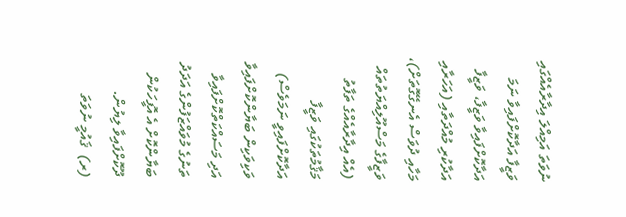ނުވަތަ އަމިއްލަ އިދާރާއެއްގައި ވަޒީފާ އަދާކޮށްފައިވާ ނަމަ އަދާކޮށްފައިވާ ވަޒީފާ، ވަޒީފާ އަދާކުރި މުއްދަތާއި (އަހަރާއި މަހާއި ދުވަސް އެނގޭގޮތަށް)، ވަޒީފާގެ މަސްއޫލިއްޔަތުތައް (އެއް އިދާރާއެއްގެ ތަފާތު މަޤާމުތަކުގައި ވަޒީފާ އަދާކޮށްފައިވީ ނަމަވެސް) ވަކިވަކިން ބަޔާންކޮށްފައިވާ އަދި މަސައްކަތްކޮށްފައިވާ ތަނުގެ މުވައްޒަފުންގެ އަދަދު ބަޔާންކޮށް އެ އޮފީހަކުން ދޫކޮށްފައިވާ ލިޔުން.
(ރ)  ޤައުމީ ނުވަތަ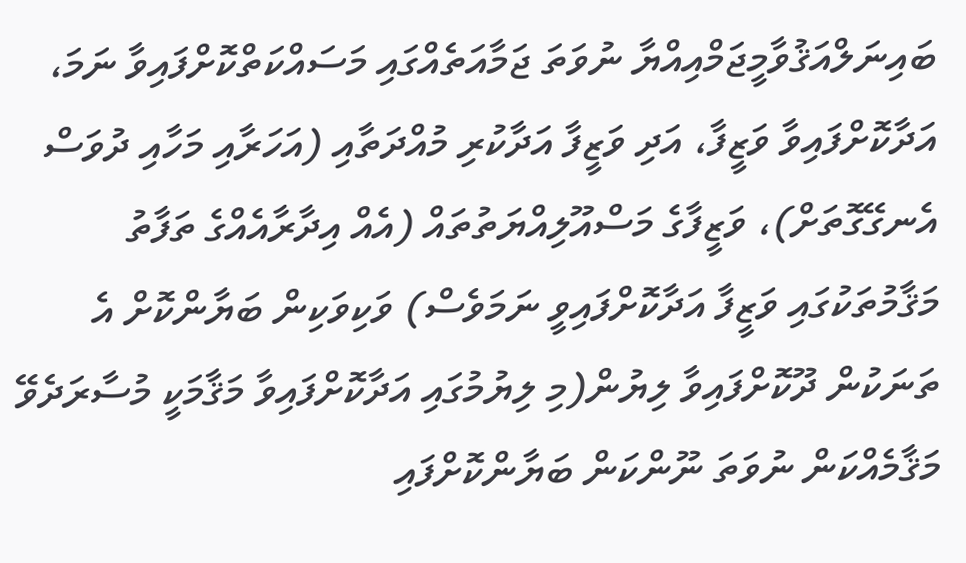ބައިނަލްއަޤުވާމީޖަމްއިއްޔާ ނުވަތަ ޖަމާއަތެއްގައި މަސައްކަތްކޮށްފައިވާ ނަމަ، އަދާކޮށްފައިވާ ވަޒީފާ، އަދި ވަޒީފާ އަދާކުރި މުއްދަތާއި (އަހަރާއި މަހާއި ދުވަސް އެނގޭގޮތަށް)، ވަޒީފާގެ މަސްއޫލިއްޔަތުތައް (އެއް އިދާރާއެއްގެ ތަފާތު މަޤާމުތަކުގައި ވަޒީފާ އަދާކޮށްފައިވީ ނަމަވެސް) ވަކިވަކިން ބަޔާންކޮށް އެ ތަނަކުން ދޫކޮށްފައިވާ ލިޔުން(މި ލިޔުމުގައި އަދާކޮށްފައިވާ މަޤާމަކީ މުސާރަދެވޭ މަޤާމެއްކަން ނުވަތަ ނޫންކަން ބަޔާންކޮށްފައި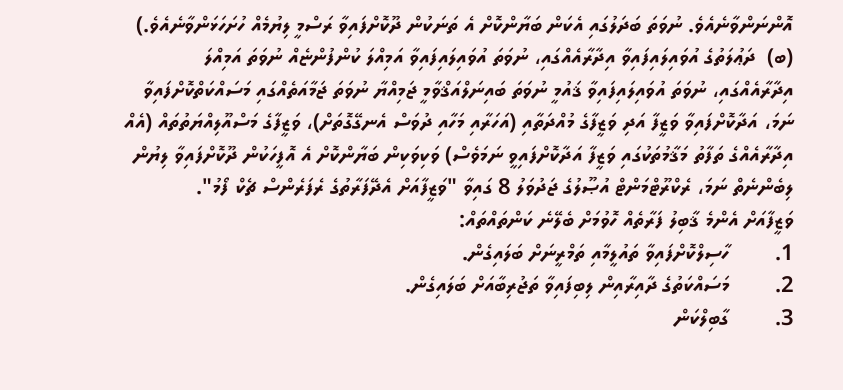އޮންނަންވާނެއެވެ. ނުވަތަ ބަދަލުގައި އެކަން ބަޔާންކޮށް އެ ތަނަކުން ދޫކޮށްފައިވާ ރަސްމީ ލިޔުމެއް ހުށަހަޅަންވާނެއެވެ.)
(ބ)  ދަޢުލަތުގެ އުވައިލައިފައިވާ އިދާރާއެއްގައި، ނުވަތަ އުވައިލައިފައިވާ އަމިއްލަ ކުންފުންޏެއް ނުވަތަ އަމިއްލަ އިދާރާއެއްގައި، ނުވަތަ އުވައިލައިފައިވާ ޤައުމީ ނުވަތަ ބައިނަލްއަޤްވާމީ ޖަމިއްޔާ ނުވަތަ ޖަމާއަތެއްގައި މަސައްކަތްކޮށްފައިވާ ނަމަ، އަދާކޮށްފައިވާ ވަޒީފާ އަދި ވަޒީފާގެ މުއްދަތާއި (އަހަރާއި މަހާއި ދުވަސް އެނގޭގޮތަށް)، ވަޒީފާގެ މަސްއޫލިއްޔަތުތައް (އެއް އިދާރާއެއްގެ ތަފާތު މަޤާމުތަކުގައި ވަޒީފާ އަދާކޮށްފައިވީ ނަމަވެސް) ވަކިވަކިން ބަޔާންކޮށް އެ އޮފީހަކުން ދޫކޮށްފައިވާ ލިޔުން ލިބެންނެތް ނަމަ، ރެކްރޫޓްމަންޓް އުޞޫލުގެ ޖަދުވަލު 8 ގައިވާ "ވަޒީފާއަށް އެދޭފަރާތުގެ ރެފަރެންސް ޗެކް ފޯމު".
ވަޒީފާއަށް އެންމެ ޤާބިލު ފަރާތެއް ހޮވުމަށް ބެލޭނެ ކަންތައްތައް:
1.        ހާސިލްކޮށްފައިވާ ތައުލީމާއި ތަމްރީނަށް ބަލައިގެން.
2.        މަސައްކަތުގެ ދާއިރާއިން ލިބިފައިވާ ތަޖުރިބާއަށް ބަލައިގެން.
3.        ގާބިލްކަން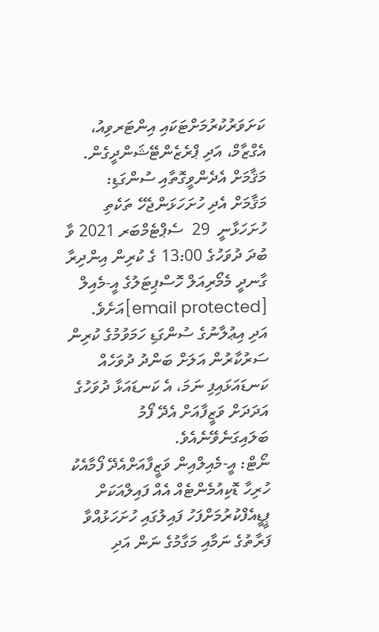ކަށަވަރުކުރުމަށްޓަކައި އިންޓަރވިއު، އެގްޒާމް، އަދި ޕްރެޒެންޓޭޝަންދީގެން.
މަޤާމަށް އެދެންވީގޮތާއި ސުންގަޑި:
މަޤާމަށް އެދި ހުށަހަޅަންޖެހޭ ތަކެތި ހުށަހަޅާނީ  29  ސެޕްޓެމްބަރ 2021 ވާ ބުދަ ދުވަހުގެ 13:00 ގެ ކުރިން އިންދިރާ ގާނދީ މެމޯރިއަލް ހޮސްޕިޓަލުގެ އީ-މެއިލް [email protected]އަށެވެ.
އަދި އިޢުލާނުގެ ސުންގަޑި ހަމަވުމުގެ ކުރިން ސަރުކާރުން އަލަށް ބަންދު ދުވަހެއް ކަނޑައަޅައިފި ނަމަ، އެ ކަނޑައަޅާ ދުވަހުގެ އަދަދަށް ވަޒީފާއަށް އެދޭ ފޯމު ބަލައިގަނެވޭނެއެވެ.
ނޯޓް: އީ-މެއިލްއިން ވަޒީފާއަށްއެދޭ ފޯމާއެކު ހުރިހާ ޑޮކިއުމެންޓެއް އެއް ފައިލްއަކަށް ޕީޑީއެފްކުރުމަށްފަހު ފައިލުގައި ހުށަހަޅުއްވާ ފަރާތުގެ ނަމާއި މަގާމުގެ ނަން އަދި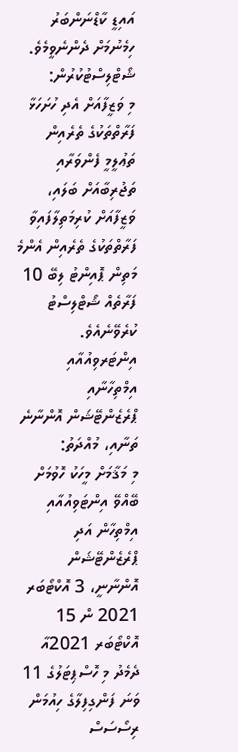އައިޑީ ކާޑްނަންބަރު ހިމެނުމަށް ދެންނެވީމެވެ.
ޝޯޓްލިސްޓުކުރުން:
މި ވަޒީފާއަށް އެދި ހުށަހަޅާ ފަރާތްތަކުގެ ތެރެއިން ތަޢުލީމީ ފެންވަރާއި ތަޖުރިބާއަށް ބަލައި، ވަޒީފާއަށް ކުރިމަތިލާފައިވާ ފަރާތްތަކުގެ ތެރެއިން އެންމެ މަތިން ޕޮއިންޓު ލިބޭ 10 ފަރާތެއް ޝޯޓްލިސްޓު ކުރެވޭނެއެވެ.
އިންޓަރވިއުއާއި އިމްތިހާނާއި ޕްރެޒެންޓޭޝަން އޮންނާނެ ތަނާއި، މުއްދަތު:
މި މަޤާމަށް މީހަކު ހޮވުމަށް ބޭއްވޭ އިންޓަވިއުއާއި އިމްތިހާން އަދި ޕްރެޒެންޓޭޝަން އޮންނާނީ، 3 އޮކްޓޯބަރ 2021 ން 15 އޮކްޓޯބަރ 2021އާ ދެމެދު މި ހޮސްޕިޓަލުގެ 11 ވަނަ ފަންގިފިލާގެ ހިއުމަން ރިސޯސަސް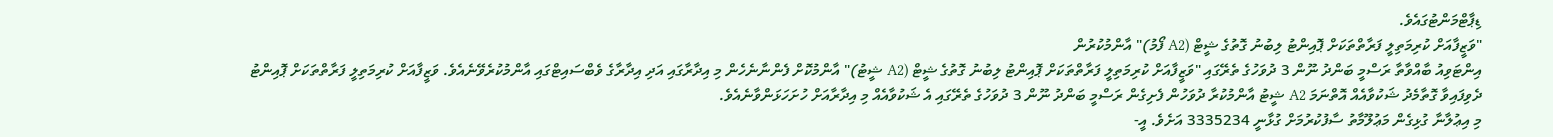ޑިޕާޓްމަންޓުގައެވެ.
"ވަޒީފާއަށް ކުރިމަތިލީ ފަރާތްތަކަށް ޕޮއިންޓު ލިބުނު ގޮތުގެ ޝީޓް (A2 ފޯމު)" އާންމުކުރުން
އިންޓަވިއު ބާއްވާތާ ރަސްމީ ބަންދު ނޫން 3 ދުވަހުގެ ތެރޭގައި "ވަޒީފާއަށް ކުރިމަތިލީ ފަރާތްތަކަށް ޕޮއިންޓު ލިބުނު ގޮތުގެ ޝީޓް (A2 ޝީޓު)" އާންމުކޮށް ފެންނާނެހެން މި އިދާރާގައި އަދި އިދާރާގެ ވެބްސައިޓްގައި އާންމުކުރެވޭނެއެވެ. ވަޒީފާއަށް ކުރިމަތިލީ ފަރާތްތަކަށް ޕޮއިންޓު ދެވިފައިވާ ގޮތާމެދު ޝަކުވާއެއް އޮތްނަމަ A2 ޝީޓު އާންމުކުރާ ދުވަހުން ފެށިގެން ރަސްމީ ބަންދު ނޫން 3 ދުވަހުގެ ތެރޭގައި އެ ޝަކުވާއެއް މި އިދާރާއަށް ހުށަހަޅަންވާނެއެވެ.
މި އިޢުލާނާ ގުޅިގެން މަޢުލޫމާތު ސާފުކުރުމަށް ގުޅާނީ 3335234 އަށެވެ. އީ-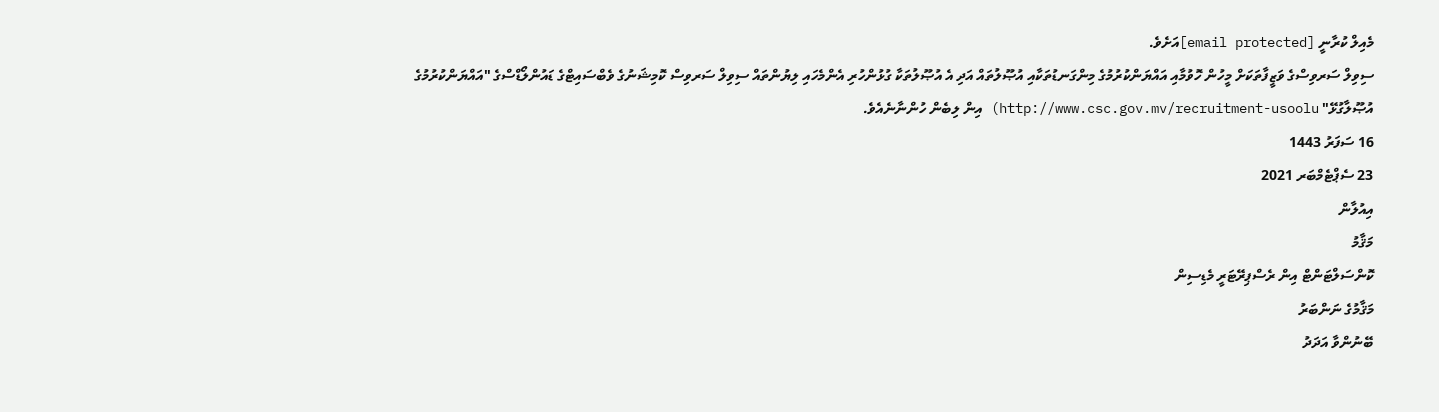މެއިލް ކުރާނީ [email protected]އަށެވެ.
ސިވިލް ސަރވިސްގެ ވަޒީފާތަކަށް މީހުން ހޮވުމާއި އައްޔަންކުރުމުގެ މިންގަނޑުތަކާއި އުޞޫލުތައް އަދި އެ އުޞޫލުތަކާ ގުޅުންހުރި އެންމެހައި ލިޔުންތައް ސިވިލް ސަރވިސް ކޮމިޝަނުގެ ވެބްސައިޓްގެ ޑައުންލޯޑްސްގެ "އައްޔަންކުރުމުގެ އުޞޫލާގުޅޭ" http://www.csc.gov.mv/recruitment-usoolu) އިން ލިބެން ހުންނާނެއެވެ.
16 ސަފަރު 1443
23 ސެޕްޓެމްބަރ 2021
އިއުލާން
މަޤާމު
ކޮންސަލްޓަންޓް އިން ރެސްޕިރޭޓަރީ މެޑިސިން
މަޤާމުގެ ނަންބަރު
ބޭނުންވާ އަދަދު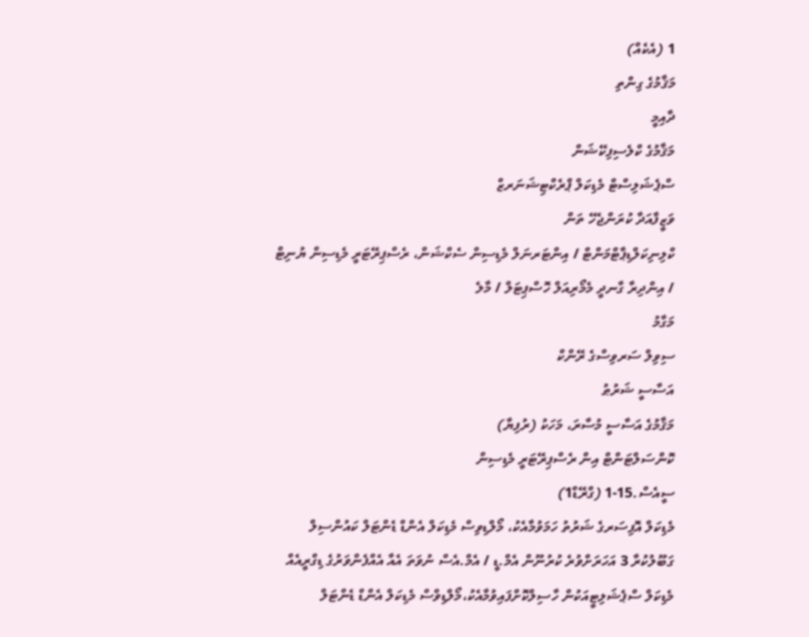1 (އެކެއް)
މަޤާމުގެ ގިންތި
ދާއިމީ
މަޤާމުގެ ކްލެސިފިކޭޝަން
ސްޕެޝަލިސްޓް މެޑިކަލް ޕްރެކްޓިޝަނަރޒް
ވަޒީފާއަދާ ކުރަންޖެހޭ ތަން
ކްލިނިކަލްޑިޕާޓްމަންޓް / އިންޓަރނަލް މެޑިސިން ސެކްޝަން، ރެސްޕިރޭޓަރީ މެޑިސިން ޔުނިޓް / އިންދިރާ ގާނދީ މެމޯރިއަލް ހޮސްޕިޓަލް / މާލެ
މަގާމު
ސިވިލް ސަރވިސްގެ ރޭންކް
އަސާސީ ޝަރުޠު
މަޤާމުގެ އަސާސީ މުސާރަ، މަހަކު (ރުފިޔާ)
ކޮންސަލްޓަންޓް އިން ރެސްޕިރޭޓަރީ މެޑިސިން
ސީއެސް.15-1 (ގްރޭޑް1)
މެޑިކަލް އޮފިސަރގެ ޝަރުތު ހަމަވުމާއެކު، މޯލްޑިވިސް މެޑިކަލް އެންޑް ޑެންޓަލް ކައުންސިލް ގަބޫލުކުރާ 3 އަހަރަށްވުރެ ކުރުނޫން އެމް.ޑީ / އެމް.އެސް ނުވަތަ އެއާ އެއްފެންވަރުގެ ޑިގްރީއެއް މެޑިކަލް ސްޕެޝަލިޓީއަކުން ހާސިލްކޮށްފައިވުމާއެކު،މޯލްޑިވްސް މެޑިކަލް އެންޑް ޑެންޓަލް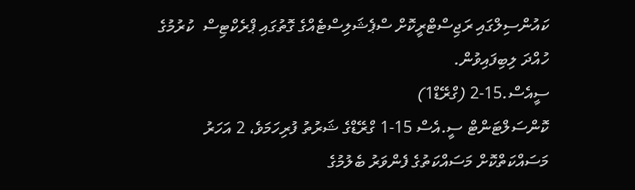ކައުންސިލްގައި ރަޖިސްޓްރީކޮށް ސްޕެޝަލިސްޓެއްގެ ގޮތުގައި ޕްރެކްޓިސް  ކުރުމުގެ ހުއްދަ ލިބިފައިވުން.
ސީއެސް.15-2 (ގްރޭޑް1)
ކޮންސަލްޓަންޓް ސީ.އެސް 15-1 ގްރޭޑްގެ ޝަރުތު ފުރިހަމަވެ، 2 އަހަރު މަސައްކަތްކޮށް މަސައްކަތުގެ ފެންވަރު ބެލުމުގެ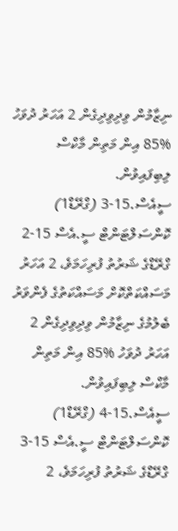ނިޒާމުން ވިދިވިދިގެން 2 އަހަރު ދުވަހު %85 އިން މަތިން މާކްސް ލިބިފައިވުން.
ސީއެސް.15-3 (ގްރޭޑް1)
ކޮންސަލްޓަންޓް ސީ.އެސް 15-2 ގްރޭޑްގެ ޝަރުތު ފުރިހަމަވެ، 2 އަހަރު މަސައްކަތްކޮށް މަސައްކަތުގެ ފެންވަރު ބެލުމުގެ ނިޒާމުން ވިދިވިދިގެން 2 އަހަރު ދުވަހު %85 އިން މަތިން މާކްސް ލިބިފައިވުން.
ސީއެސް.15-4 (ގްރޭޑް1)
ކޮންސަލްޓަންޓް ސީ.އެސް 15-3 ގްރޭޑްގެ ޝަރުތު ފުރިހަމަވެ، 2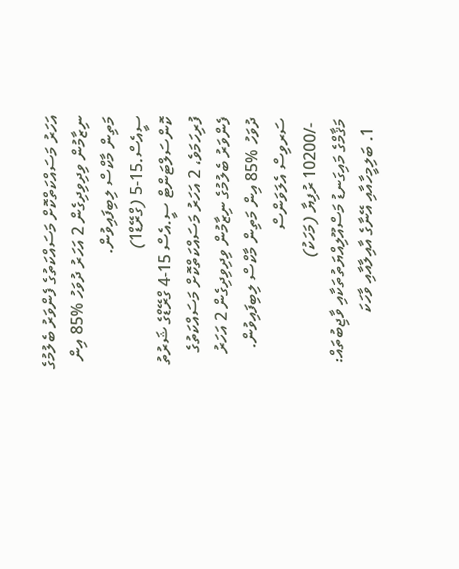އަހަރު މަސައްކަތްކޮށް މަސައްކަތުގެ ފެންވަރު ބެލުމުގެ ނިޒާމުން ވިދިވިދިގެން 2 އަހަރު ދުވަހު %85 އިން މަތިން މާކްސް ލިބިފައިވުން.
ސީއެސް.15-5 (ގްރޭޑް1)
ކޮންސަލްޓަންޓް ސީ.އެސް 15-4 ގްރޭޑްގެ ޝަރުތު ފުރިހަމަވެ، 2 އަހަރު މަސައްކަތްކޮށް މަސައްކަތުގެ ފެންވަރު ބެލުމުގެ ނިޒާމުން ވިދިވިދިގެން 2 އަހަރު ދުވަހު %85 އިން މަތިން މާކްސް ލިބިފައިވުން.
ސަރވިސް އެލަވަންސް
 -/10200 ރުފިޔާ (މަހަކު)
މަޤާމްގެ މައިގަނޑު މަސްއޫލިއްޔަތުތަކާއި ވާޖިބުތައް:
  1. ބަލިމީހާއާއި އޭނާގެ އާއިލާއާއި ވާހަކަ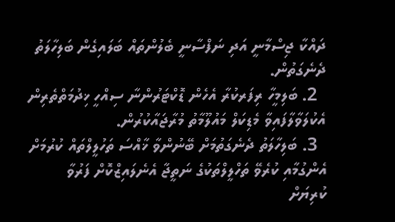ދައްކާ ޖިސްމާނީ އަދި ނަފްސާނީ ބެލުންތައް ބަލައިގެން ބަލިހާލަތު ދެނެގަތުން.
  2. ބަލިމީހާ ރިފަރކުރާ އެހެން ޑޮކްޓަރުންނާ ސިއްހީ ޚިދުމަތްތެރިން އެކުލަވާލާފައިވާ މެޑިކަލް މައުލޫމާތު މުރާޖައާކުރުން.
  3. ބަލިހާލަތު ދެނެގަތުމަށް ބޭނުންވާ ޚާއްސަ ތަހުލީލްތައް ކުރުމަށް އެންގުމާއި ކުރެވޭ ތަހްލީލްތަކުގެ ނަތީޖާ އެނެލައިޒްކޮށް ފަރުވާ ކުރިޔަށް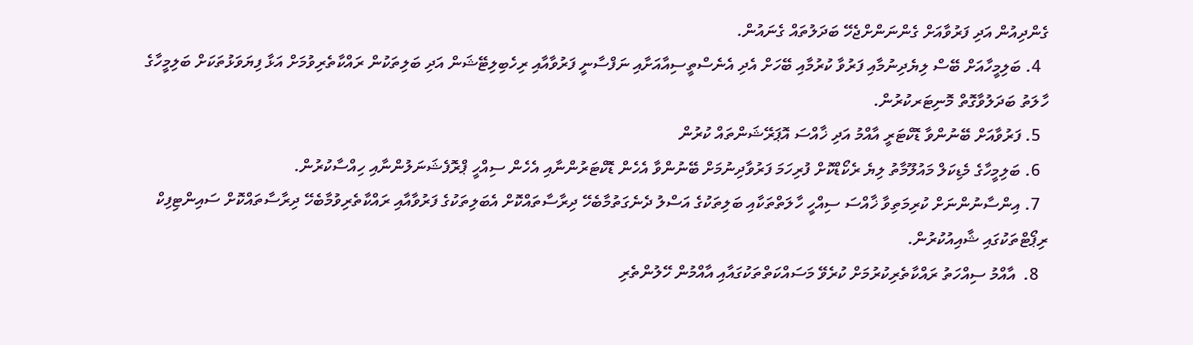ގެންދިއުން އަދި ފަރުވާއަށް ގެންނަންށްޖެހޭ ބަދަލުތައް ގެނައުން.
  4. ބަލިމީހާއަށް ބޭސް ލިޔެދިނުމާއި ފަރުވާ ކުރުމާއި ބޭހަށް އެދި އެނެސްތީސިއާއަށާއި ނަފްސާނީ ފަރުވާއާއި ރިހެބިލިޓޭޝަން އަދި ބަލިތަކުން ރައްކާތެރިވުމަށް އަޅާ ފިޔަވަޅުތަކަށް ބަލިމީހާގެ ހާލަތު ބަދަލުވާގޮތް މޮނިޓަރކުރުން.
  5. ފަރުވާއަށް ބޭނުންވާ ޑޮކްޓަރީ އާއްމު އަދި ޚާއްސަ އޮޕަރޭޝަންތައް ކުރުން
  6. ބަލިމީހާގެ މެޑިކަލް މައުލޫމާތު ލިޔެ ރެކޯޑްކޮށް ފުރިހަމަ ފަރުވާދިނުމަށް ބޭނުންވާ އެހެން ޑޮކްޓަރުންނާއި އެހެން ސިއްހީ ޕްރޮފެޝަނަލުންނާއި ހިއްސާކުރުން.
  7. އިންސާނުންނަށް ކުރިމަތިވާ ޚާއްސަ ސިއްހީ ހާލަތްތަކާއި ބަލިތަކުގެ އަސްލު ދެނެގަތުމާބެހޭ ދިރާސާތައްކޮށް އެބަލިތަކުގެ ފަރުވާއާއި ރައްކާތެރިވުމާބެހޭ ދިރާސާތައްކޮށް ސައިންޓިފިކް ރިޕޯޓްތަކުގައި ޝާއިއުކުރުން.
  8.  އާއްމު ސިއްހަތު ރައްކާތެރިކުރުމަށް ކުރެވޭ މަސައްކަތްތަކުގައާއި އާއްމުން ހޭލުންތެރި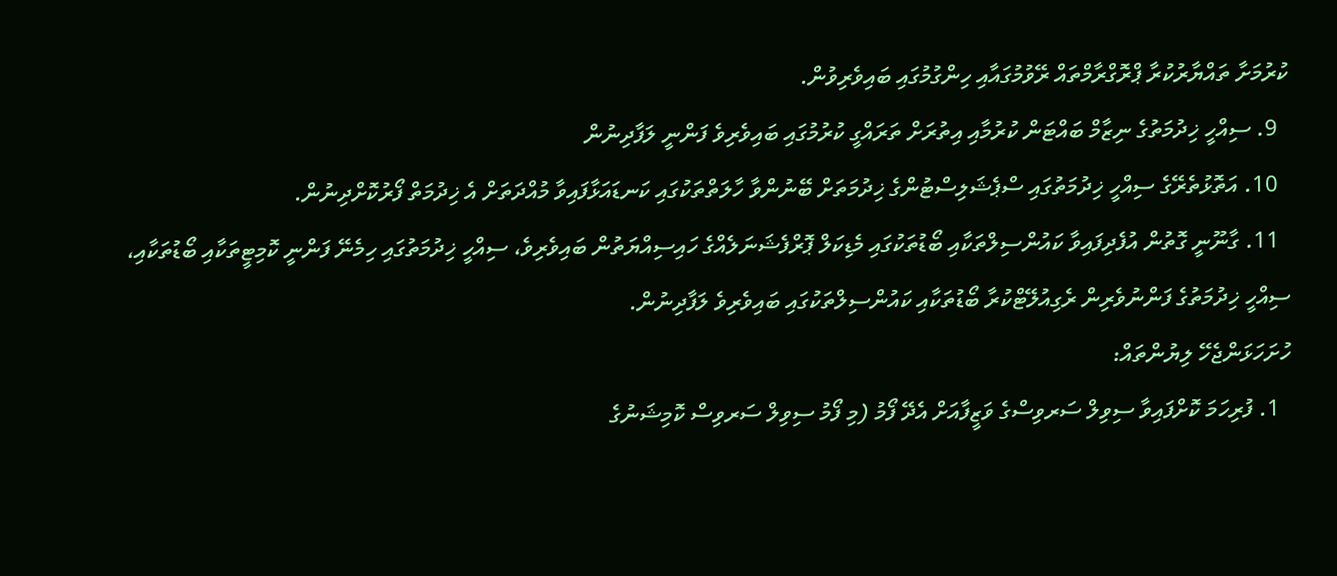ކުރުމަށާ ތައްޔާރުކުރާ ޕްރޮގްރާމްތައް ރޭވުމުގައާއި ހިންގުމުގައި ބައިވެރިވުން.
  9. ސިއްހީ ޚިދުމަތުގެ ނިޒާމް ބައްޓަން ކުރުމާއި އިތުރަށް ތަރައްގީ ކުރުމުގައި ބައިވެރިވެ ފަންނީ ލަފާދިނުން
  10. އަތޮޅުތެރޭގެ ސިއްހީ ޚިދުމަތުގައި ސްޕެޝަލިސްޓުންގެ ޚިދުމަތަށް ބޭނުންވާ ހާލަތްތަކުގައި ކަނޑައަޅާފައިވާ މުއްދަތަށް އެ ޚިދުމަތް ފޯރުކޮށްދިނުން.
  11. ގާނޫނީ ގޮތުން އުފެދިފައިވާ ކައުންސިލްތަކާއި ބޯޑުތަކުގައި މެޑިކަލް ޕޮރްފެޝަނަލެއްގެ ހައިސިއްޔަތުން ބައިވެރިވެ، ސިއްހީ ޚިދުމަތުގައި ހިމެނޭ ފަންނީ ކޮމިޓީތަކާއި ބޯޑުތަކާއި، ސިއްހީ ޚިދުމަތުގެ ފަންނުވެރިން ރެގިއުލޭޓްކުރާ ބޯޑުތަކާއި ކައުންސިލްތަކުގައި ބައިވެރިވެ ލަފާދިނުން.
ހުށަހަޅަންޖެހޭ ލިޔުންތައް:
  1. ފުރިހަމަ ކޮށްފައިވާ ސިވިލް ސަރވިސްގެ ވަޒީފާއަށް އެދޭ ފޯމު (މި ފޯމު ސިވިލް ސަރވިސް ކޮމިޝަނުގެ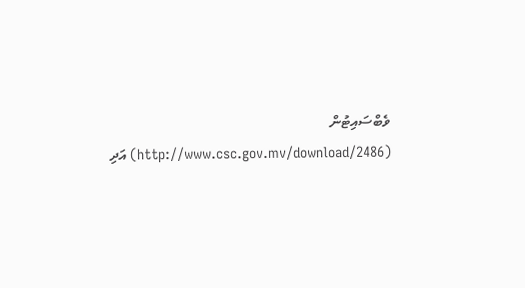ވެބްސައިޓުން (http://www.csc.gov.mv/download/2486) އަދި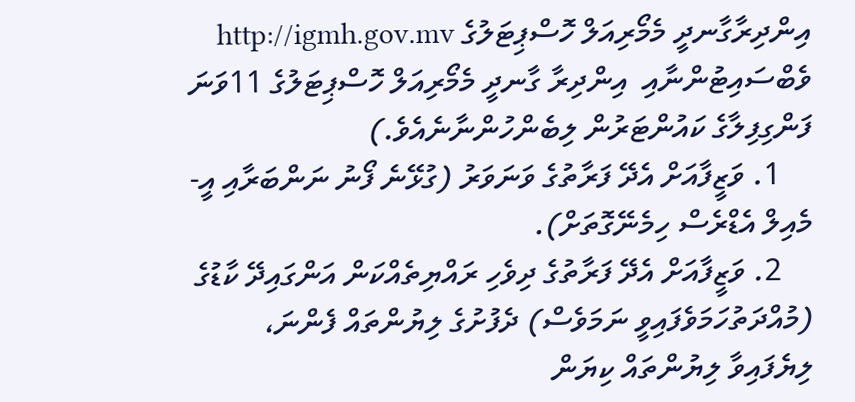އިންދިރާގާނދީ މެމޯރިއަލް ހޮސްޕިޓަލުގެ http://igmh.gov.mv ވެބްސައިޓުންނާއި  އިންދިރާ ގާނދީ މެމޯރިއަލް ހޮސްޕިޓަލުގެ 11ވަނަ ފަންގިފިލާގެ ކައުންޓަރުން ލިބެންހުންނާނެއެވެ.)
    1. ވަޒީފާއަށް އެދޭ ފަރާތުގެ ވަނަވަރު (ގުޅޭނެ ފޯނު ނަންބަރާއި އީ-މެއިލް އެޑްރެސް ހިމެނޭގޮތަށް).
    2. ވަޒީފާއަށް އެދޭ ފަރާތުގެ ދިވެހި ރައްޔިތެއްކަން އަންގައިދޭ ކާޑުގެ (މުއްދަތުހަމަވެފައިވީ ނަމަވެސް) ދެފުށުގެ ލިޔުންތައް ފެންނަ، ލިޔެފައިވާ ލިޔުންތައް ކިޔަން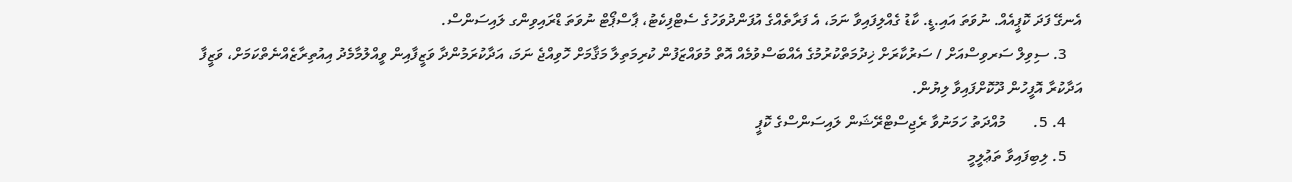އެނގޭ ފަދަ ކޮޕީއެއް. ނުވަތަ އައި.ޑީ. ކާޑު ގެއްލިފައިވާ ނަމަ، އެ ފަރާތެއްގެ އުފަންދުވަހުގެ ސެޓްފިކެޓު، ޕާސްޕޯޓް ނުވަތަ ޑްރައިވިންގ ލައިސަންސް.
    3. ސިވިލް ސަރވިސްއަށް / ސަރުކާރަށް ޚިދުމަތްކުރުމުގެ އެއްބަސްވުމެއް އޮތް މުވައްޒަފުން ކުރިމަތިލާ މަޤާމަށް ހޮވިއްޖެ ނަމަ، އަދާކުރަމުންދާ ވަޒީފާއިން ވީއްލުމާމެދު އިއުތިރާޒެއްނެތްކަމަށް، ވަޒީފާ އަދާކުރާ އޮފީހުން ދޫކޮށްފައިވާ ލިޔުން.
    4. 5.       މުއްދަތު ހަމަނުވާ ރެޖިސްޓްރޭޝަން ލައިސަންސްގެ ކޮޕީ
    5. ލިބިފައިވާ ތަޢުލީމީ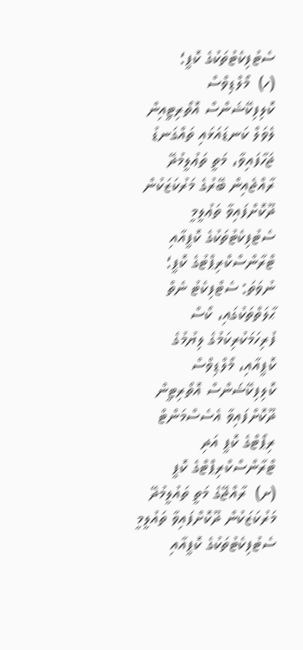ސެޓުފިކެޓުތަކުގެ ކޮޕީ؛
(ހ)  މޯލްޑިވްސް ކޮލިފިކޭޝަންސް އޮތޯރިޓީއިން ލެވަލް ކަނޑައަޅައި ތައްގަނޑު ޖަހާފައިވާ، މަތީ ތަޢުލީމުދޭ ރާއްޖެއިން ބޭރުގެ މަރުކަޒަކުން ދޫކޮށްފައިވާ ތަޢުލީމީ ސެޓުފިކެޓުތަކުގެ ކޮޕީއާއި ޓްރާންސްކްރިޕްޓުގެ ކޮޕީ؛ ނުވަތަ: ސެޓްފިކެޓު ނެތް ޙާލަތްތަކުގައި، ކޯސް ފުރިހަމަކުރިކަމުގެ ލިޔުމުގެ ކޮޕީއާއި، މޯލްޑިވްސް ކޮލިފިކޭޝަންސް އޮތޯރިޓީން ދޫކޮށްފައިވާ އެސެސްމަންޓް ރިޕޯޓްގެ ކޮޕީ އަދި ޓްރާންސްކްރިޕްޓްގެ ކޮޕީ
(ށ)  ރާއްޖޭގެ މަތީ ތައުލީމުދޭ މަރުކަޒަކުން ދޫކޮށްފައިވާ ތައުލީމީ ސެޓުފިކެޓުތަކުގެ ކޮޕީއާއި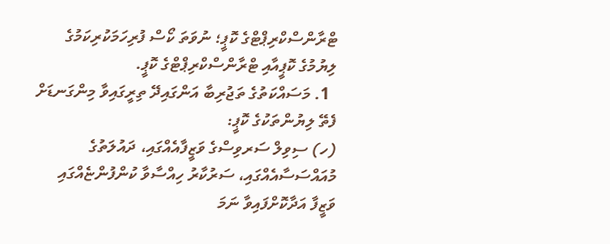ޓްރާންސްކްރިޕްޓްގެ ކޮޕީ؛ ނުވަތަ ކޯސް ފުރިހަމަކުރިކަމުގެ ލިޔުމުގެ ކޮޕީއާއި ޓްރާންސްކްރިޕްޓްގެ ކޮޕީ.
  1. މަސައްކަތުގެ ތަޖުރިބާ އަންގައިދޭ ތިރީގައިވާ މިންގަނޑަށް ފެތޭ ލިޔުންތަކުގެ ކޮޕީ:
(ހ) ސިވިލް ސަރވިސްގެ ވަޒީފާއެއްގައި، ދައުލަތުގެ މުއައްސަސާއެއްގައި، ސަރުކާރު ހިއްސާވާ ކުންފުންޏެއްގައި ވަޒީފާ އަދާކޮށްފައިވާ ނަމަ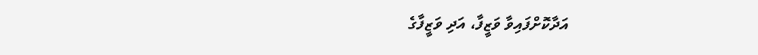އަދާކޮށްފައިވާ ވަޒީފާ، އަދި ވަޒީފާގެ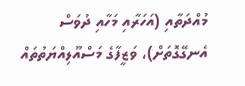މުއްދަތާއި (އަހަރާއި މަހާއި ދުވަސް އެނގޭގޮތަށް)، ވަޒީފާގެ މަސްއޫލިއްޔަތުތައް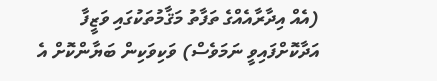(އެއް އިދާރާއެއްގެ ތަފާތު މަޤާމުތަކުގައި ވަޒީފާ އަދާކޮށްފައިވީ ނަމަވެސް) ވަކިވަކިން ބަޔާންކޮށް އެ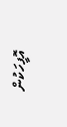އޮފީހަކުން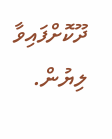ދޫކޮށްފައިވާ ލިޔުން.